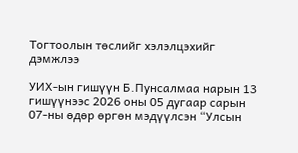Тогтоолын төслийг хэлэлцэхийг дэмжлээ

УИХ-ын гишүүн Б.Пунсалмаа нарын 13 гишүүнээс 2026 оны 05 дугаар сарын 07-ны өдөр өргөн мэдүүлсэн “Улсын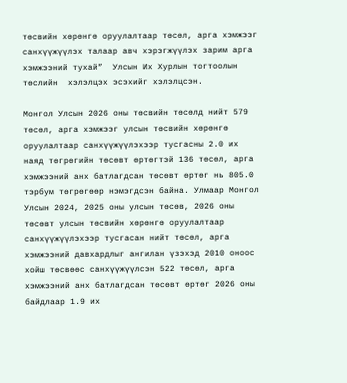төсвийн хөрөнгө оруулалтаар төсөл, арга хэмжээг санхүүжүүлэх талаар авч хэрэгжүүлэх зарим арга хэмжээний тухай”  Улсын Их Хурлын тогтоолын төслийн  хэлэлцэх эсэхийг хэлэлцсэн.

Монгол Улсын 2026 оны төсвийн төсөлд нийт 579 төсөл, арга хэмжээг улсын төсвийн хөрөнгө оруулалтаар санхүүжүүлэхээр тусгасны 2.0 их наяд төгрөгийн төсөвт өртөгтэй 136 төсөл, арга хэмжээний анх батлагдсан төсөвт өртөг нь 805.0 тэрбум төгрөгөөр нэмэгдсэн байна. Улмаар Монгол Улсын 2024, 2025 оны улсын төсөв, 2026 оны төсөвт улсын төсвийн хөрөнгө оруулалтаар санхүүжүүлэхээр тусгасан нийт төсөл, арга хэмжээний давхардлыг ангилан үзэхэд 2010 оноос хойш төсвөөс санхүүжүүлсэн 522 төсөл, арга хэмжээний анх батлагдсан төсөвт өртөг 2026 оны байдлаар 1.9 их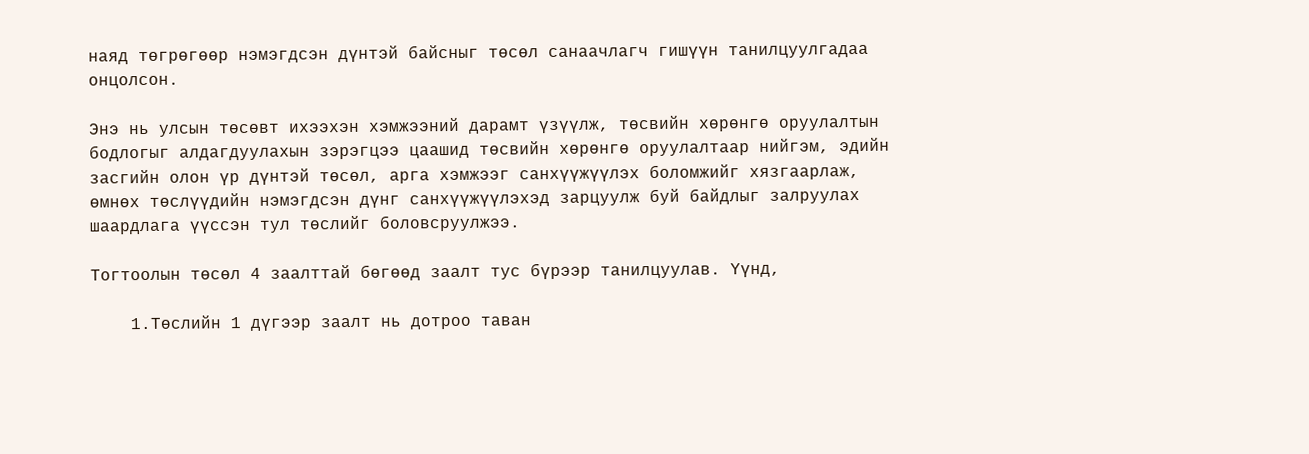наяд төгрөгөөр нэмэгдсэн дүнтэй байсныг төсөл санаачлагч гишүүн танилцуулгадаа онцолсон.

Энэ нь улсын төсөвт ихээхэн хэмжээний дарамт үзүүлж, төсвийн хөрөнгө оруулалтын бодлогыг алдагдуулахын зэрэгцээ цаашид төсвийн хөрөнгө оруулалтаар нийгэм, эдийн засгийн олон үр дүнтэй төсөл, арга хэмжээг санхүүжүүлэх боломжийг хязгаарлаж, өмнөх төслүүдийн нэмэгдсэн дүнг санхүүжүүлэхэд зарцуулж буй байдлыг залруулах шаардлага үүссэн тул төслийг боловсруулжээ.

Тогтоолын төсөл 4 заалттай бөгөөд заалт тус бүрээр танилцуулав. Үүнд,

    1.Төслийн 1 дүгээр заалт нь дотроо таван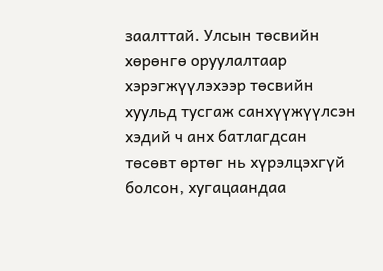заалттай. Улсын төсвийн хөрөнгө оруулалтаар хэрэгжүүлэхээр төсвийн хуульд тусгаж санхүүжүүлсэн хэдий ч анх батлагдсан төсөвт өртөг нь хүрэлцэхгүй болсон, хугацаандаа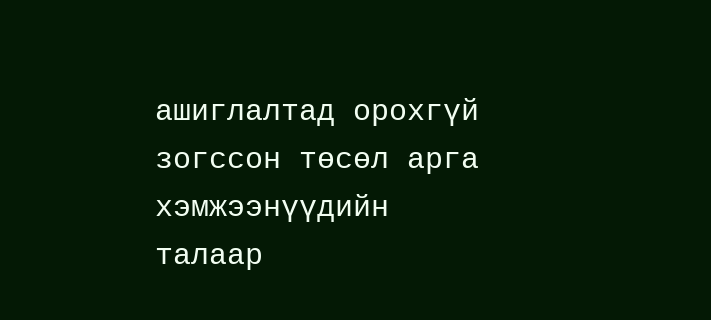ашиглалтад орохгүй зогссон төсөл арга хэмжээнүүдийн талаар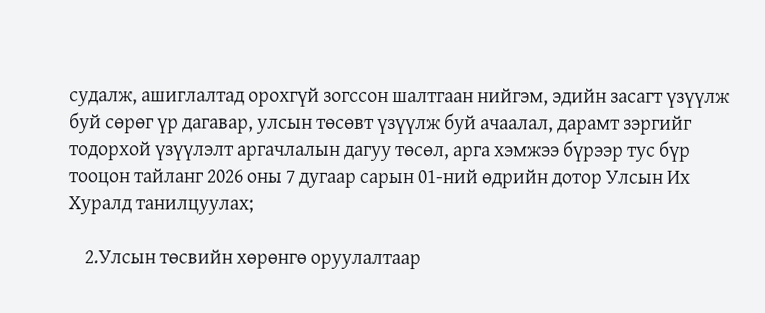судалж, ашиглалтад орохгүй зогссон шалтгаан нийгэм, эдийн засагт үзүүлж буй сөрөг үр дагавар, улсын төсөвт үзүүлж буй ачаалал, дарамт зэргийг тодорхой үзүүлэлт аргачлалын дагуу төсөл, арга хэмжээ бүрээр тус бүр тооцон тайланг 2026 оны 7 дугаар сарын 01-ний өдрийн дотор Улсын Их Хуралд танилцуулах;

    2.Улсын төсвийн хөрөнгө оруулалтаар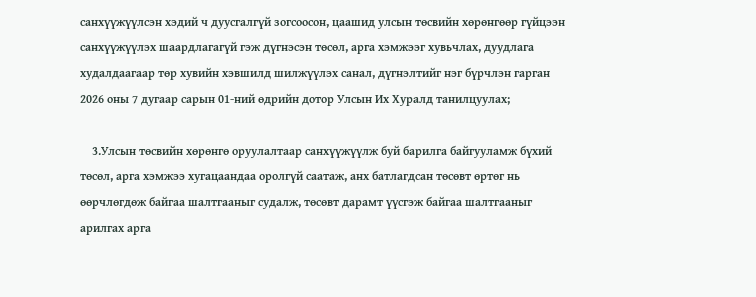санхүүжүүлсэн хэдий ч дуусгалгүй зогсоосон, цаашид улсын төсвийн хөрөнгөөр гүйцээн санхүүжүүлэх шаардлагагүй гэж дүгнэсэн төсөл, арга хэмжээг хувьчлах, дуудлага худалдаагаар төр хувийн хэвшилд шилжүүлэх санал, дүгнэлтийг нэг бүрчлэн гарган 2026 оны 7 дугаар сарын 01-ний өдрийн дотор Улсын Их Хуралд танилцуулах;

    3.Улсын төсвийн хөрөнгө оруулалтаар санхүүжүүлж буй барилга байгууламж бүхий төсөл, арга хэмжээ хугацаандаа оролгүй саатаж, анх батлагдсан төсөвт өртөг нь өөрчлөгдөж байгаа шалтгааныг судалж, төсөвт дарамт үүсгэж байгаа шалтгааныг арилгах арга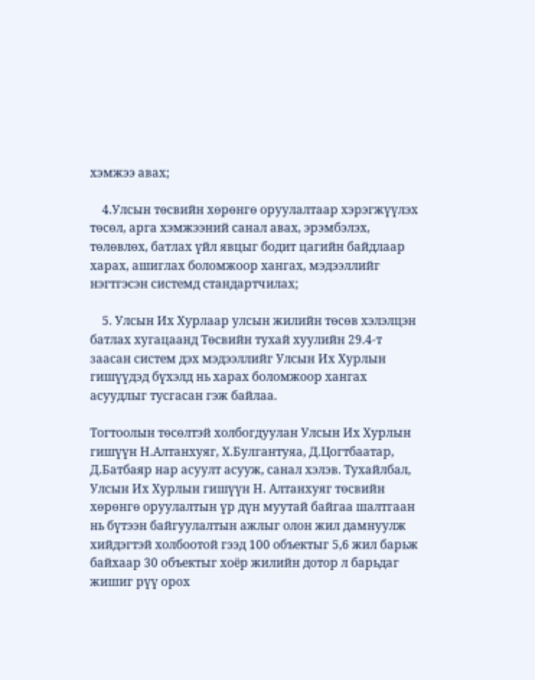хэмжээ авах;

    4.Улсын төсвийн хөрөнгө оруулалтаар хэрэгжүүлэх төсөл, арга хэмжээний санал авах, эрэмбэлэх, төлөвлөх, батлах үйл явцыг бодит цагийн байдлаар харах, ашиглах боломжоор хангах, мэдээллийг нэгтгэсэн системд стандартчилах;

    5. Улсын Их Хурлаар улсын жилийн төсөв хэлэлцэн батлах хугацаанд Төсвийн тухай хуулийн 29.4-т заасан систем дэх мэдээллийг Улсын Их Хурлын гишүүдэд бүхэлд нь харах боломжоор хангах асуудлыг тусгасан гэж байлаа.

Тогтоолын төсөлтэй холбогдуулан Улсын Их Хурлын гишүүн Н.Алтанхуяг, Х.Булгантуяа, Д.Цогтбаатар, Д.Батбаяр нар асуулт асууж, санал хэлэв. Тухайлбал, Улсын Их Хурлын гишүүн Н. Алтанхуяг төсвийн хөрөнгө оруулалтын үр дүн муутай байгаа шалтгаан нь бүтээн байгуулалтын ажлыг олон жил дамнуулж хийдэгтэй холбоотой гээд 100 объектыг 5,6 жил барьж байхаар 30 объектыг хоёр жилийн дотор л барьдаг жишиг рүү орох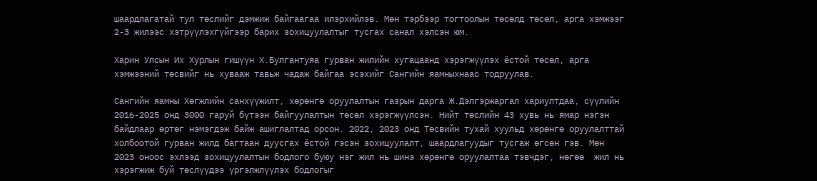шаардлагатай тул төслийг дэмжиж байгаагаа илэрхийлэв. Мөн тэрбээр тогтоолын төсөлд төсөл, арга хэмжээг 2-3 жилээс хэтрүүлэхгүйгээр барих зохицуулалтыг тусгах санал хэлсэн юм.

Харин Улсын Их Хурлын гишүүн Х.Булгантуяа гурван жилийн хугацаанд хэрэгжүүлэх ёстой төсөл, арга хэмжээний төсвийг нь хувааж тавьж чадаж байгаа эсэхийг Сангийн яамныхнаас тодруулав.

Сангийн яамны Хөгжлийн санхүүжилт, хөрөнгө оруулалтын газрын дарга Ж.Дэлгэржаргал хариултдаа, сүүлийн 2016-2025 онд 3000 гаруй бүтээн байгуулалтын төсөл хэрэгжүүлсэн. Нийт төслийн 43 хувь нь ямар нэгэн байдлаар өртөг нэмэгдэж байж ашиглалтад орсон. 2022, 2023 онд Төсвийн тухай хуульд хөрөнгө оруулалттай холбоотой гурван жилд багтаан дуусгах ёстой гэсэн зохицуулалт, шаардлагуудыг тусгаж өгсөн гэв. Мөн 2023 оноос эхлээд зохицуулалтын бодлого буюу нэг жил нь шинэ хөрөнгө оруулалтаа тэвчдэг, нөгөө  жил нь хэрэгжиж буй төслүүдээ үргэлжлүүлэх бодлогыг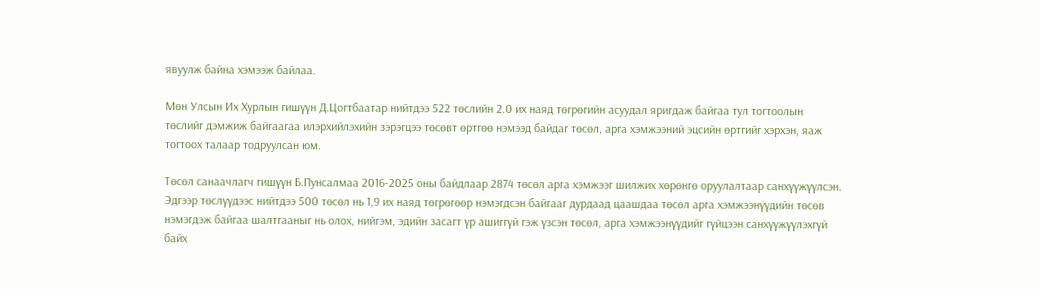явуулж байна хэмээж байлаа.

Мөн Улсын Их Хурлын гишүүн Д.Цогтбаатар нийтдээ 522 төслийн 2.0 их наяд төгрөгийн асуудал яригдаж байгаа тул тогтоолын төслийг дэмжиж байгаагаа илэрхийлэхийн зэрэгцээ төсөвт өртгөө нэмээд байдаг төсөл, арга хэмжээний эцсийн өртгийг хэрхэн, яаж тогтоох талаар тодруулсан юм.

Төсөл санаачлагч гишүүн Б.Пунсалмаа 2016-2025 оны байдлаар 2874 төсөл арга хэмжээг шилжих хөрөнгө оруулалтаар санхүүжүүлсэн. Эдгээр төслүүдээс нийтдээ 500 төсөл нь 1,9 их наяд төгрөгөөр нэмэгдсэн байгааг дурдаад цаашдаа төсөл арга хэмжээнүүдийн төсөв нэмэгдэж байгаа шалтгааныг нь олох, нийгэм, эдийн засагт үр ашиггүй гэж үзсэн төсөл, арга хэмжээнүүдийг гүйцээн санхүүжүүлэхгүй байх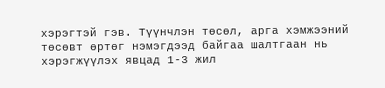хэрэгтэй гэв. Түүнчлэн төсөл, арга хэмжээний төсөвт өртөг нэмэгдээд байгаа шалтгаан нь хэрэгжүүлэх явцад 1-3 жил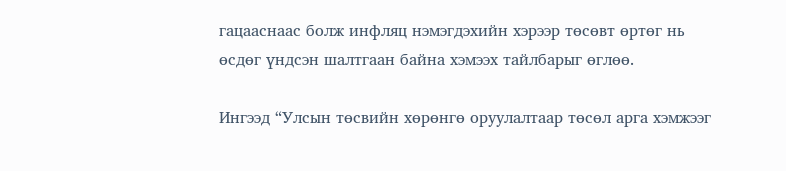гацааснаас болж инфляц нэмэгдэхийн хэрээр төсөвт өртөг нь өсдөг үндсэн шалтгаан байна хэмээх тайлбарыг өглөө.

Ингээд “Улсын төсвийн хөрөнгө оруулалтаар төсөл арга хэмжээг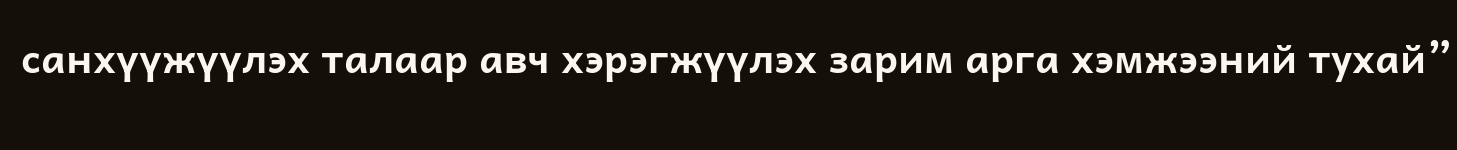санхүүжүүлэх талаар авч хэрэгжүүлэх зарим арга хэмжээний тухай”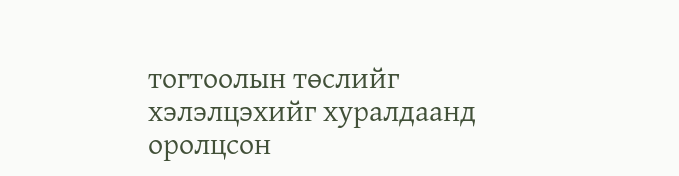тогтоолын төслийг хэлэлцэхийг хуралдаанд оролцсон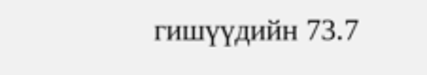гишүүдийн 73.7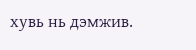хувь нь дэмжив.